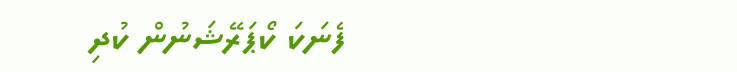ފެނަކަ ކޯޕަރޭޝަނުން ކުދި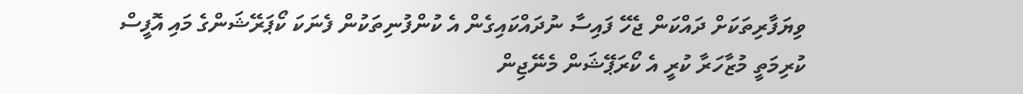ވިޔަފާރިތަކަށް ދައްކަން ޖެހޭ ފައިސާ ނުދައްކައިގެން އެ ކުންފުނިތަކުން ފެނަކަ ކޯޕަރޭޝަންގެ މައި އޮފީސް ކުރިމަތީ މުޒާހަރާ ކުރީ އެ ކޯރަޕޭޝަން މެނޭޖިން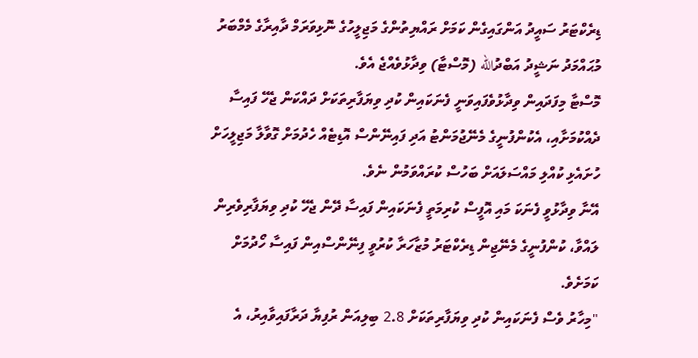ޑިރެކްޓަރު ސައީދު އަންގައިގެން ކަމަށް ރައްޔިތުންގެ މަޖިލީހުގެ ނޮޅިވަރަމް ދާއިރާގެ މެމްބަރު މުޙައްމަދު ނަޝީދު އަބްދުالله (މޮސްޓާ) ވިދާޅުވެއްޖެ އެވެ.
މޮސްޓާ މިފަދައިން ވިދާޅުވެފައިވަނީ ފެނަކައިން ކުދި ވިޔަފާރިތަކަށް ދައްކަން ޖެހޭ ފައިސާ ދެއްކުމަށާއި، އެކުންފުނީގެ މެނޭޖުމަންޓު އަދި ފައިނޭންސް އޮޑިޓެއް ހެދުމަށް ގޮވާލާ މަޖިލީހަށް ހުށައެޅި ކުއްލި މައްސަލައަށް ބަހުސް ކުރައްވަމުން ނެވެ.
އޭނާ ވިދާޅުވީ ފެނަކަ މައި އޮފީސް ކުރިމަތީ ފެނަކައިން ފައިސާ ދޭން ޖެހޭ ކުދި ވިޔަފާރިވެރިން ލައްވާ، ކުންފުނީގެ މެނޭޖިން ޑިރެކްޓަރު މުޒާހަރާ ކުރުވީ ފިނޭންސްއިން ފައިސާ ހޯދުމަށް ކަމަށެވެ.
"މިހާރު ވެސް ފެނަކައިން ކުދި ވިޔަފާރިތަކަށް 2.8 ބިލިއަން ރުފިޔާ ދަރާފައިވާއިރު، އެ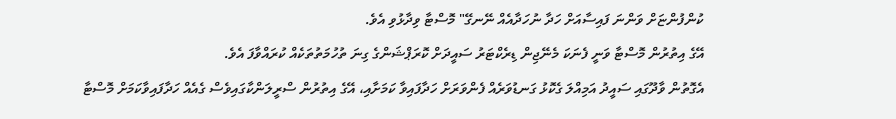ކުންފުންޏަށް ވަންނަ ފައިސާއަށް ހަދާ ނުހަދާއެއް ނޭނގޭ" މޮސްޓާ ވިދާޅުވި އެވެ.
އޭގެ އިތުރުން މޮސްޓާ ވަނީ ފެނަކަ މެނޭޖިން ޑިރެކްޓަރު ސައީދަށް ކޮރަޕްޝަންގެ ގިނަ ތުހުމަތުތަކެއް ކުރައްވާފަ އެވެ.
އެގޮތުން ވާދޫގައި ސައީދު އަމިއްލަ ގެކޮޅު ގަނޑުވަރެއް ފެންވަރަށް ހަދާފައިވާ ކަމަށާއި، އޭގެ އިތުރުން ސްރީލަންކާގައިވެސް ގެއެއް ހަދާފައިވާކަމަށް މޮސްޓާ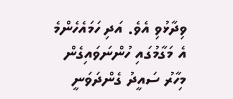ވިދާޅުވި އެވެ. އަދި ހަމައެހެންމެ އެ މަގާމުގައި ހުންނަވައިގެން މިހާރު ސައީދު ގެންދަވަނީ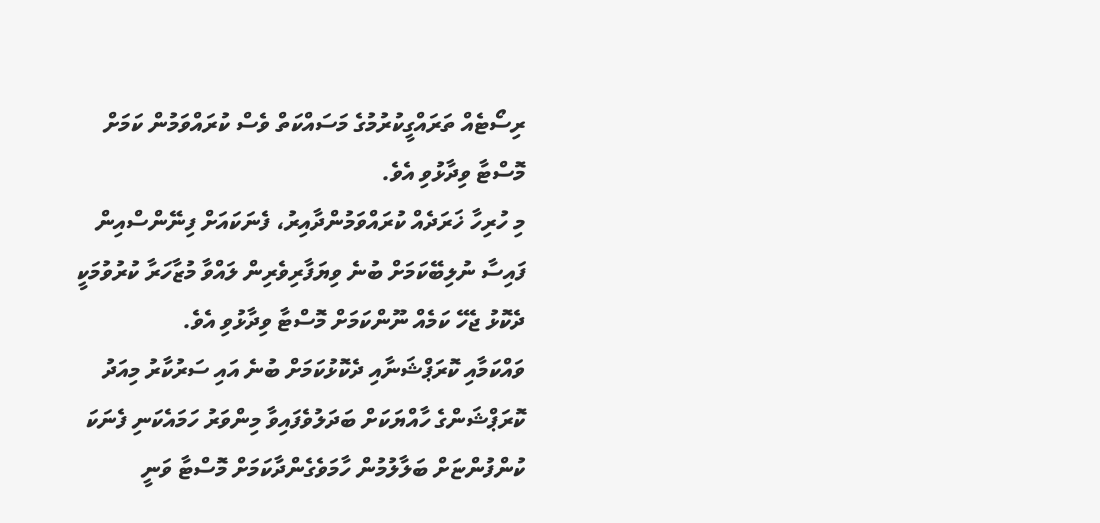ރިސޯޓެއް ތަރައްގީކުރުމުގެ މަސައްކަތް ވެސް ކުރައްވަމުން ކަމަށް މޮސްޓާ ވިދާޅުވި އެވެ.
މި ހުރިހާ ޚަރަދެއް ކުރައްވަމުންދާއިރު، ފެނަކައަށް ފިނޭންސްއިން ފައިސާ ނުލިބޭކަމަށް ބުނެ ވިޔަފާރިވެރިން ލައްވާ މުޒާހަރާ ކުރުވުމަކީ ދެކޮޅު ޖެހޭ ކަމެއް ނޫންކަމަށް މޮސްޓާ ވިދާޅުވި އެވެ.
ވައްކަމާއި ކޮރަޕްޝަނާއި ދެކޮޅުކަމަށް ބުނެ އައި ސަރުކާރު މިއަދު ކޮރަޕްޝަންގެ ހާއްޔަކަށް ބަދަލުވެފައިވާ މިންވަރު ހަމައެކަނި ފެނަކަ ކުންފުންޏަށް ބަލާލުމުން ހާމަވެގެންދާކަމަށް މޮސްޓާ ވަނީ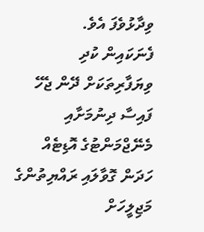ވިދާޅުވެފަ އެވެ.
ފެނަކައިން ކުދި ވިޔަފާރިތަކަށް ދޭން ޖެހޭ ފައިސާ ދިނުމަށާއި މެނޭޖްމަންޓުގެ އޮޑިޓެއް ހަދަން ގޮވާލައި ރައްޔިތުންގެ މަޖިލީހަށް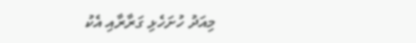މިއަދު ހުށަހެޅި ގަރާރާއި އެކު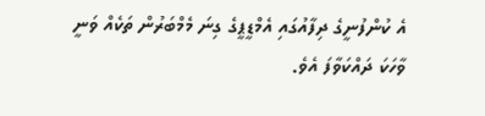އެ ކުންފުނީގެ ދިފާއުގައި އެމްޑީޕީގެ ގިނަ މެމްބަރުން ތަކެއް ވަނީ ވާހަކަ ދައްކަވާފަ އެވެ.